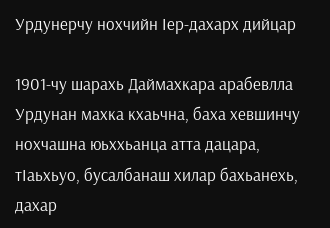Урдунерчу нохчийн Iер-дахарх дийцар

1901-чу шарахь Даймахкара арабевлла Урдунан махка кхаьчна, баха хевшинчу нохчашна юьххьанца атта дацара, тIаьхьуо, бусалбанаш хилар бахьанехь, дахар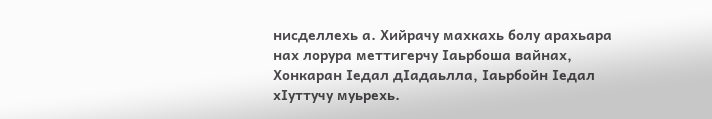нисделлехь а. Хийрачу махкахь болу арахьара нах лорура меттигерчу Iаьрбоша вайнах, Хонкаран Iедал дIадаьлла, Iаьрбойн Iедал хIуттучу муьрехь.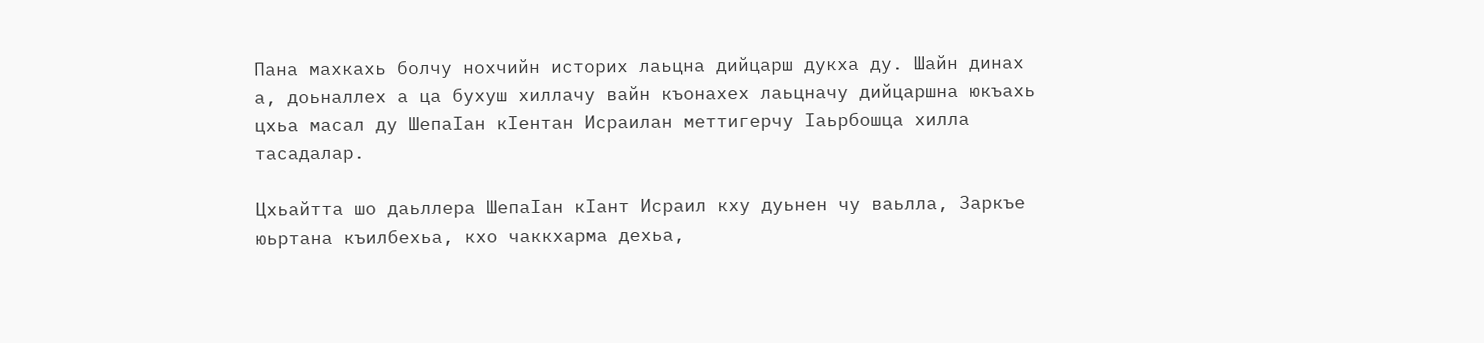Пана махкахь болчу нохчийн историх лаьцна дийцарш дукха ду. Шайн динах а, доьналлех а ца бухуш хиллачу вайн къонахех лаьцначу дийцаршна юкъахь цхьа масал ду ШепаIан кIентан Исраилан меттигерчу Iаьрбошца хилла тасадалар.

Цхьайтта шо даьллера ШепаIан кIант Исраил кху дуьнен чу ваьлла, Заркъе юьртана къилбехьа, кхо чаккхарма дехьа,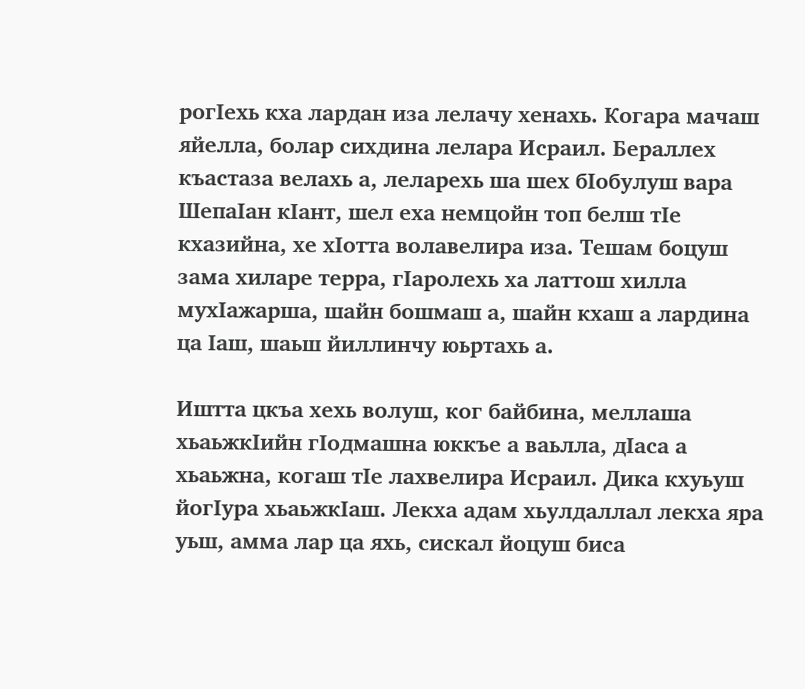рогIехь кха лардан иза лелачу хенахь. Когара мачаш яйелла, болар сихдина лелара Исраил. Бераллех къастаза велахь а, леларехь ша шех бIобулуш вара ШепаIан кIант, шел еха немцойн топ белш тIе кхазийна, хе хIотта волавелира иза. Тешам боцуш зама хиларе терра, гIаролехь ха латтош хилла мухIажарша, шайн бошмаш а, шайн кхаш а лардина ца Iаш, шаьш йиллинчу юьртахь а.

Иштта цкъа хехь волуш, ког байбина, меллаша хьаьжкIийн гIодмашна юккъе а ваьлла, дIаса а хьаьжна, когаш тIе лахвелира Исраил. Дика кхуьуш йогIура хьаьжкIаш. Лекха адам хьулдаллал лекха яра уьш, амма лар ца яхь, сискал йоцуш биса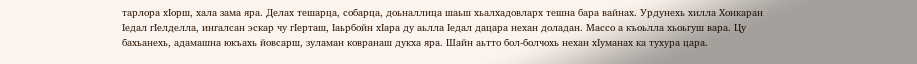тарлора хIорш, хала зама яра. Делах тешарца, собарца, доьналлица шаьш хьалхадовларх тешна бара вайнах. Урдунехь хилла Хонкаран Iедал гIелделла, ингалсан эскар чу гIерташ, Iаьрбойн хIара ду аьлла Iедал дацара нехан доладан. Массо а къоьлла хьоьгуш вара. Цу бахьанехь, адамашна юкъахь йовсарш, зуламан ковранаш дукха яра. Шайн аьтто бол-болчохь нехан хIуманах ка тухура цара.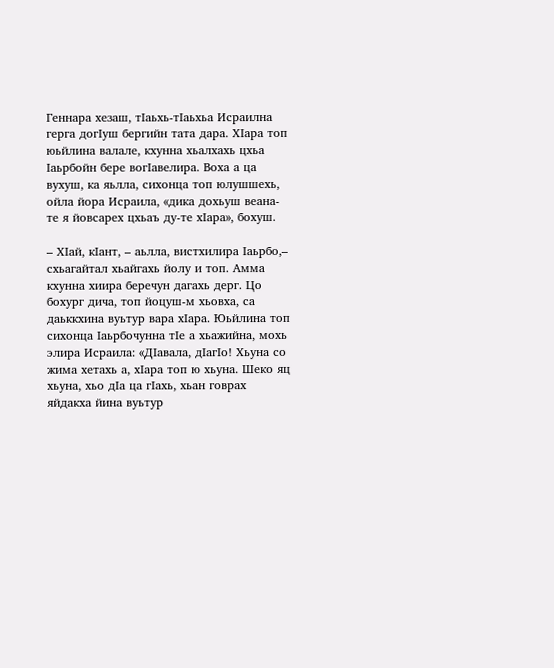Геннара хезаш, тIаьхь-тIаьхьа Исраилна герга догIуш бергийн тата дара. ХIара топ юьйлина валале, кхунна хьалхахь цхьа Iаьрбойн бере вогIавелира. Воха а ца вухуш, ка яьлла, сихонца топ юлушшехь, ойла йора Исраила, «дика дохьуш веана-те я йовсарех цхьаъ ду-те хIара», бохуш.

– ХIай, кIант, – аьлла, вистхилира Iаьрбо,– схьагайтал хьайгахь йолу и топ. Амма кхунна хиира беречун дагахь дерг. Цо бохург дича, топ йоцуш-м хьовха, са даьккхина вуьтур вара хIара. Юьйлина топ сихонца Iаьрбочунна тIе а хьажийна, мохь элира Исраила: «ДIавала, дIагIо! Хьуна со жима хетахь а, хIара топ ю хьуна. Шеко яц хьуна, хьо дIа ца гIахь, хьан говрах яйдакха йина вуьтур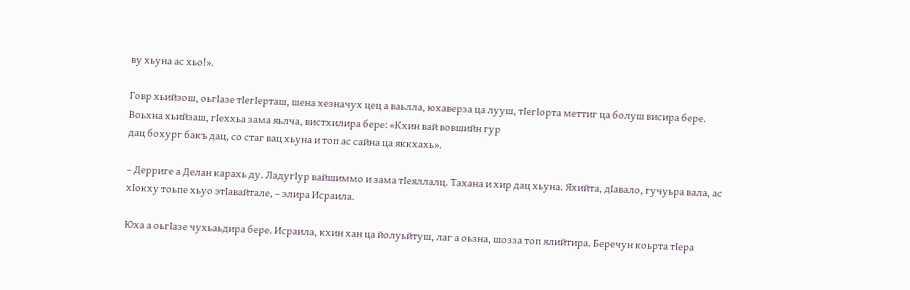ву хьуна ас хьо!».

Говр хьийзош, оьгIазе тIегIерташ, шена хезначух цец а ваьлла, юхаверза ца лууш, тIегIорта меттиг ца болуш висира бере. Воьхна хьийзаш, гIеххьа зама яьлча, вистхилира бере: «Кхин вай вовшийн гур
дац бохург бакъ дац, со стаг вац хьуна и топ ас сайна ца яккхахь».

– Дерриге а Делан карахь ду. ЛадугIур вайшиммо и зама тIеяллалц. Тахана и хир дац хьуна. Яхийта, дIавало, гучуьра вала, ас хIокху тоьпе хьуо этIавайтале, – элира Исраила.

Юха а оьгIазе чухьаьдира бере. Исраила, кхин хан ца йолуьйтуш, лаг а оьзна, шозза топ ялийтира. Беречун коьрта тIера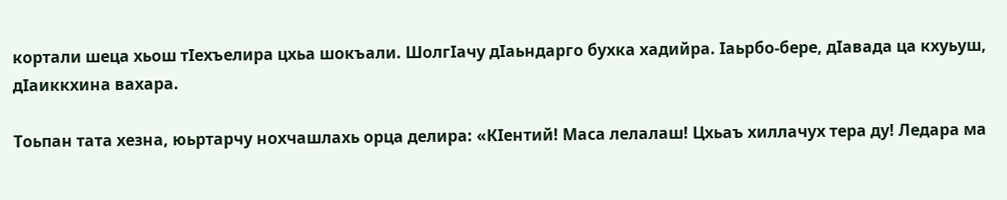кортали шеца хьош тIехъелира цхьа шокъали. ШолгIачу дIаьндарго бухка хадийра. Iаьрбо-бере, дIавада ца кхуьуш, дIаиккхина вахара.

Тоьпан тата хезна, юьртарчу нохчашлахь орца делира: «КIентий! Маса лелалаш! Цхьаъ хиллачух тера ду! Ледара ма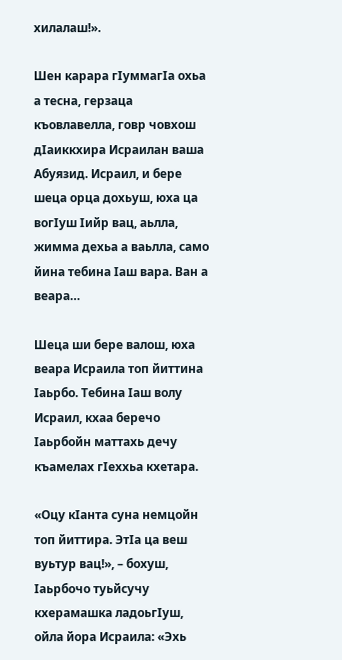хилалаш!».

Шен карара гIуммагIа охьа а тесна, герзаца къовлавелла, говр човхош дIаиккхира Исраилан ваша Абуязид. Исраил, и бере шеца орца дохьуш, юха ца вогIуш Iийр вац, аьлла, жимма дехьа а ваьлла, само йина тебина Iаш вара. Ван а веара…

Шеца ши бере валош, юха веара Исраила топ йиттина Iаьрбо. Тебина Iаш волу Исраил, кхаа беречо Iаьрбойн маттахь дечу къамелах гIеххьа кхетара.

«Оцу кIанта суна немцойн топ йиттира. ЭтIа ца веш вуьтур вац!», – бохуш, Iаьрбочо туьйсучу кхерамашка ладоьгIуш, ойла йора Исраила: «Эхь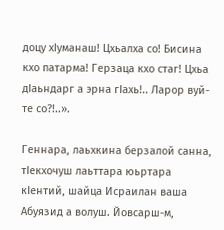доцу хIуманаш! Цхьалха со! Бисина кхо патарма! Герзаца кхо стаг! Цхьа дIаьндарг а эрна гIахь!.. Ларор вуй-те со?!..».

Геннара, лаьхкина берзалой санна, тIекхочуш лаьттара юьртара кIентий, шайца Исраилан ваша Абуязид а волуш. Йовсарш-м,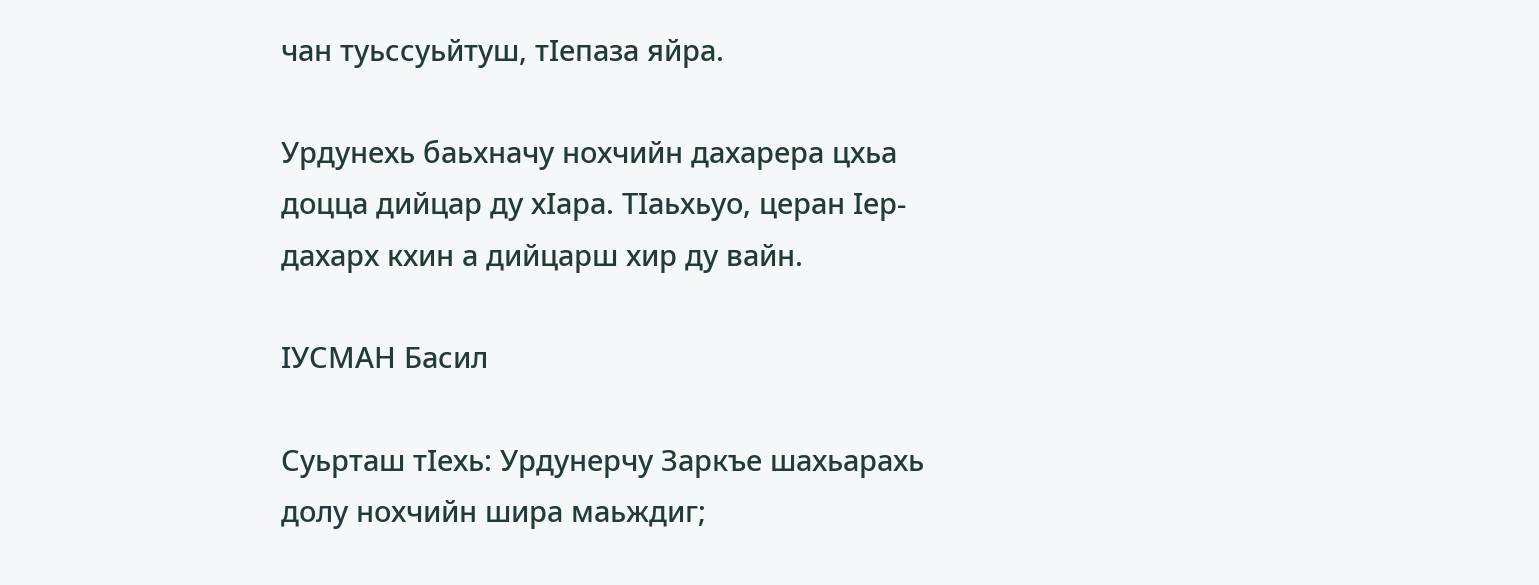чан туьссуьйтуш, тIепаза яйра.

Урдунехь баьхначу нохчийн дахарера цхьа доцца дийцар ду хIара. ТIаьхьуо, церан Iер-дахарх кхин а дийцарш хир ду вайн.

IУСМАН Басил

Суьрташ тIехь: Урдунерчу Заркъе шахьарахь долу нохчийн шира маьждиг;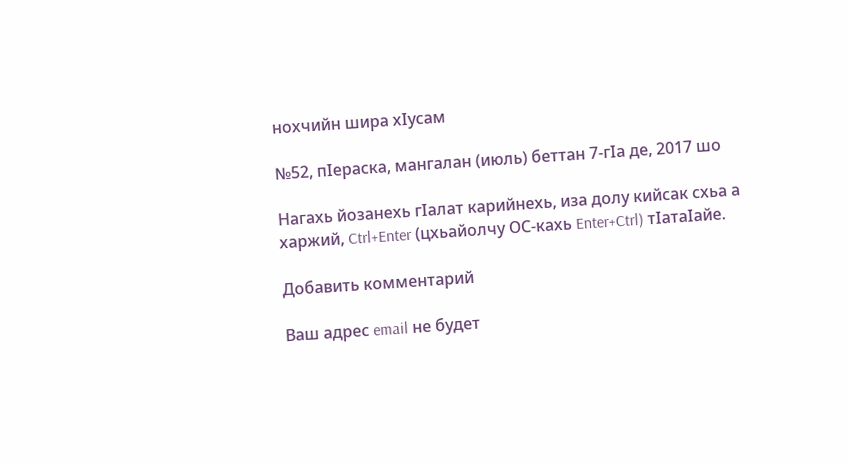нохчийн шира хIусам

№52, пIераска, мангалан (июль) беттан 7-гIа де, 2017 шо

Нагахь йозанехь гIалат карийнехь, иза долу кийсак схьа а харжий, Ctrl+Enter (цхьайолчу ОС-кахь Enter+Ctrl) тIатаIайе.

Добавить комментарий

Ваш адрес email не будет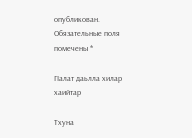опубликован. Обязательные поля помечены *

ГIалат даьлла хилар хаийтар

Тхуна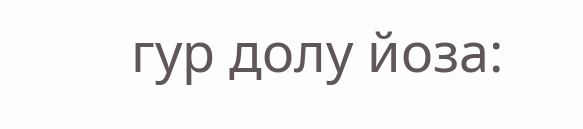гур долу йоза: